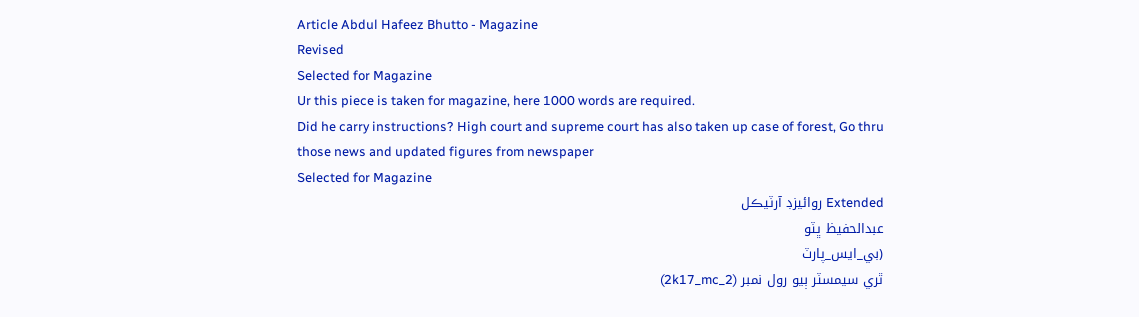Article Abdul Hafeez Bhutto - Magazine
Revised
Selected for Magazine
Ur this piece is taken for magazine, here 1000 words are required.
Did he carry instructions? High court and supreme court has also taken up case of forest, Go thru those news and updated figures from newspaper
Selected for Magazine
Extended روائيزڊ آرٽيڪل
عبدالحفيظ ڀٽو
(بي_ايس_پارٽ
ٿري سيمسٽر ٻيو رول نمبر (2k17_mc_2)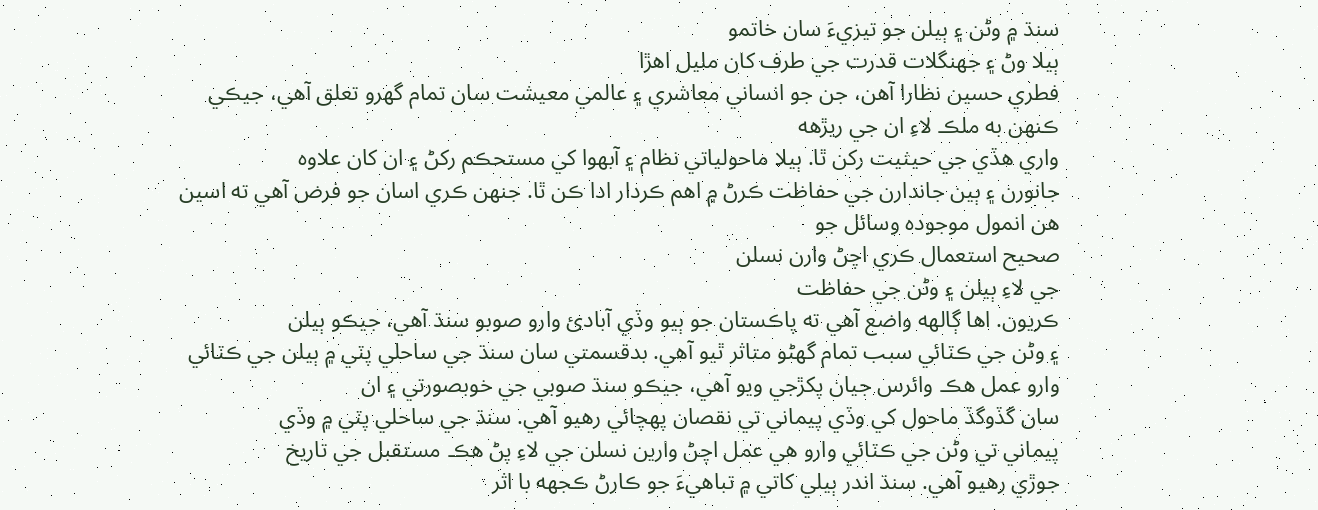سنڌ ۾ وڻن ۽ ٻيلن جو تيزيءَ سان خاتمو
ٻيلا وڻ ۽ جهنگلات قدرت جي طرف کان مليل اهڙا
فطري حسين نظارا آهن، جن جو انساني معاشري ۽ عالمي معيشت سان تمام گهرو تعلق آهي، جيڪي ڪنهن به ملڪ لاءِ ان جي ريڙهه
واري هڏي جي حيثيت رکن ٿا. ٻيلا ماحولياتي نظام ۽ آبهوا کي مستحڪم رکڻ ۽ ان کان علاوه
جانورن ۽ ٻين جاندارن جي حفاظت ڪرڻ ۾ اهم ڪردار ادا ڪن ٿا. جنهن ڪري اسان جو فرض آهي ته اسين هن انمول موجوده وسائل جو
صحيح استعمال ڪري اچڻ وارن نسلن
جي لاءِ ٻيلن ۽ وڻن جي حفاظت
ڪريون. اها ڳالهه واضع آهي ته پاڪستان جو ٻيو وڏي آبادئ وارو صوبو سنڌ آهي، جيڪو ٻيلن
۽ وڻن جي ڪٽائي سبب تمام گهڻو متاثر ٿيو آهي. بدقسمتي سان سنڌ جي ساحلي پٽي ۾ ٻيلن جي ڪٽائي وارو عمل هڪ وائرس جيان پکڙجي ويو آهي، جيڪو سنڌ صوبي جي خوبصورتي ۽ ان
سان گڏوگڏ ماحول کي وڏي پيماني تي نقصان پهچائي رهيو آهي. سنڌ جي ساحلي پٽي ۾ وڏي
پيماني تي وڻن جي ڪٽائي وارو هي عمل اچڻ وارين نسلن جي لاءِ پڻ هڪ مستقبل جي تاريخ
جوڙي رهيو آهي. سنڌ اندر ٻيلي کاتي ۾ تباهيءَ جو ڪارڻ ڪجهه با اثر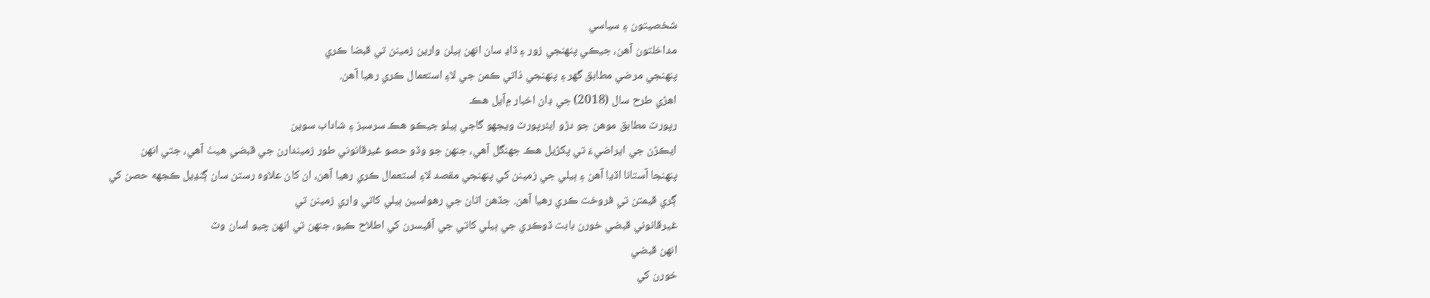شخصيتون ۽ سياسي
مداخلتون آهن، جيڪي پنهنجي زور ۽ ڏاڍ سان انهن ٻيلن وارين زمينن تي قبضا ڪري
پنهنجي مرضي مطابق گهر ۽ پنهنجي ذاتي ڪمن جي لاءِ استعمال ڪري رهيا آهن.
اهڙي طرح سال (2018) جي ڊان اخبار ۾آيل هڪ
رپورٽ مطابق موهن جو دڙو ايئرپورٽ ويجهو گاجي ٻيلو جيڪو هڪ سرسبز ۽ شاداب سوين
ايڪڙن جي ايراضيءَ تي پکڙيل هڪ جهنگل آهي، جنهن جو وڏو حصو غيرقانوني طور زميندارن جي قبضي هيٺ آهي، جتي انهن
پنهنجا آستانا اڏيا آهن ۽ ٻيلي جي زمينن کي پنهنجي مقصد لاءِ استعمال ڪري رهيا آهن، ان کان علاوه رستن سان ڳنڍيل ڪجهه حصن کي
ڳري قيمتن تي فروخت ڪري رهيا آهن. جڏهن اتان جي رهواسين ٻيلي کاتي واري زمينن تي
غيرقانوني قبضي خورن بابت ڏوڪري جي ٻيلي کاتي جي آفيسرن کي اطلاح ڪيو، جنهن تي انهن چيو اسان وٽ
انهن قبضي
خورن کي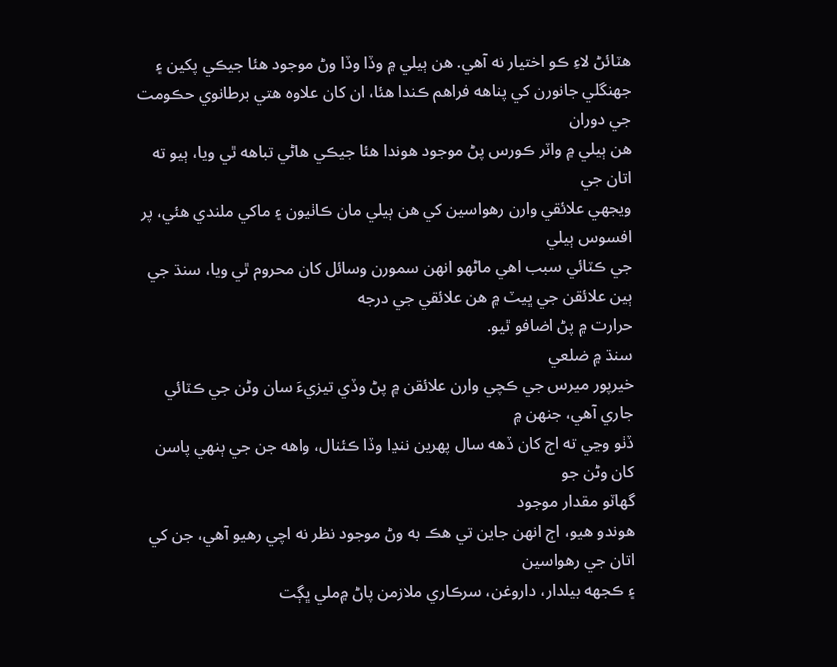هٽائڻ لاءِ ڪو اختيار نه آهي. هن ٻيلي ۾ وڏا وڏا وڻ موجود هئا جيڪي پکين ۽
جهنگلي جانورن کي پناهه فراهم ڪندا هئا، ان کان علاوه هتي برطانوي حڪومت جي دوران
هن ٻيلي ۾ واٽر ڪورس پڻ موجود هوندا هئا جيڪي هاڻي تباهه ٿي ويا، ٻيو ته اتان جي
ويجهي علائقي وارن رهواسين کي هن ٻيلي مان ڪاٺيون ۽ ماکي ملندي هئي، پر افسوس ٻيلي
جي ڪٽائي سبب اهي ماڻهو انهن سمورن وسائل کان محروم ٿي ويا، سنڌ جي ٻين علائقن جي ڀيٽ ۾ هن علائقي جي درجه
حرارت ۾ پڻ اضافو ٿيو.
سنڌ ۾ ضلعي
خيرپور ميرس جي ڪچي وارن علائقن ۾ پڻ وڏي تيزيءَ سان وڻن جي ڪٽائي جاري آهي، جنهن ۾
ڏٺو وڃي ته اڄ کان ڏهه سال پهرين ننڍا وڏا ڪئنال، واهه جن جي ٻنهي پاسن کان وڻن جو
گهاٽو مقدار موجود
هوندو هيو، اڄ انهن جاين تي هڪ به وڻ موجود نظر نه اچي رهيو آهي، جن کي اتان جي رهواسين
۽ ڪجهه بيلدار، داروغن، سرڪاري ملازمن پاڻ ۾ملي ڀڳت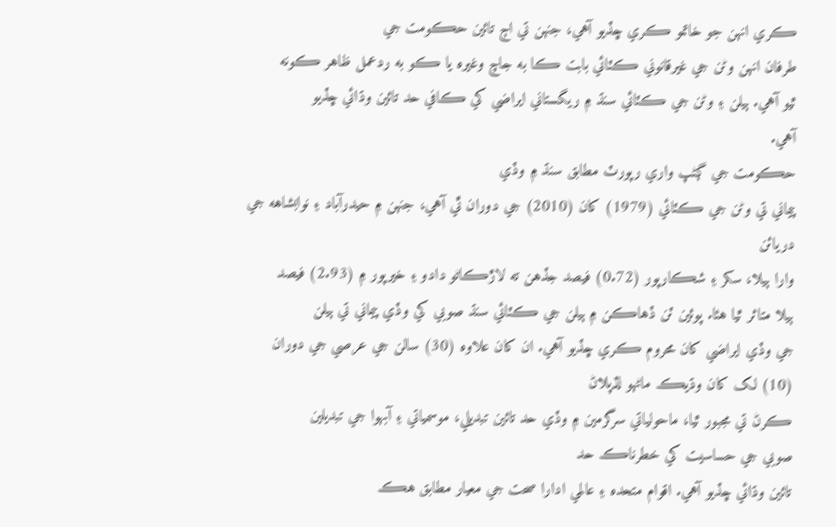ڪري انهن جو خاتمو ڪري ڇڏيو آهي، جنهن تي اڄ تائين حڪومت جي
طرفان انهن وڻن جي غيرقانوني ڪٽائي بابت ڪا به جاچ وغيره يا ڪو به ردعمل ظاهر ڪونه
ٿيو آهي. ٻيلن ۽ وڻن جي ڪٽائي سنڌ ۾ ريگستاني ايراضي کي ڪافي حد تائين وڌائي ڇڏيو
آهي.
حڪومت جي ڳڻپ واري رپورٽ مطابق سنڌ ۾ وڏي
پيماني تي وڻن جي ڪٽائي (1979) کان (2010) جي دوران ٿي آهي، جنهن ۾ حيدرآباد ۽ نوابشاهه جي دريائن
وارا ٻيلا، سکر ۽ شڪارپور (0.72) فيصد جڏهن ته لاڙڪاڻو دادو ۽ خيرپور ۾ (2.93) فيصد
ٻيلا متاثر ٿيا هئا. پوئين ٽن ڏهاڪن ۾ ٻيلن جي ڪٽائي سنڌ صوبي کي وڏي پيماني تي ٻيلن
جي وڏي ايراضي کان محروم ڪري ڇڏيو آهي. ان کان علاوه (30) سالن جي عرصي جي دوران
(10) لک کان وڌيڪ ماڻهو لڏپلاڻ
ڪرڻ تي مجبور ٿيا، ماحولياتي سرگرمين ۾ وڏي حد تائين تبديلي، موسمياتي ۽ آبهوا جي تبديلين
صوبي جي حساسيت کي خطرناڪ حد
تائين وڌائي ڇڏيو آهي. اقوام متحده ۽ عالمي ادارا صحت جي معيار مطابق هڪ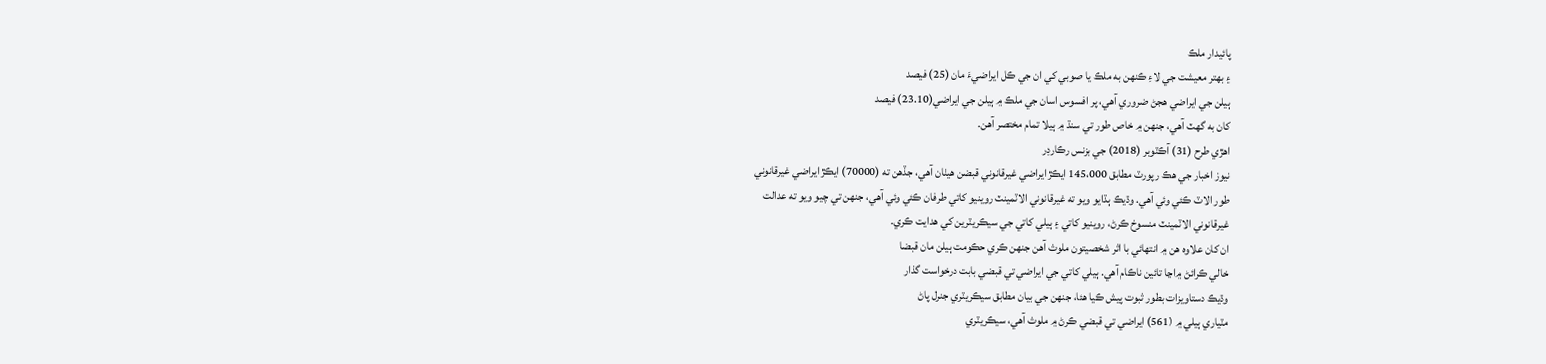پائيدار ملڪ
۽ بهتر معيشت جي لاءِ ڪنهن به ملڪ يا صوبي کي ان جي ڪل ايراضيءَ مان (25) فيصد
ٻيلن جي ايراضي هجڻ ضروري آهي، پر افسوس اسان جي ملڪ ۾ ٻيلن جي ايراضي(23.10) فيصد
کان به گهٽ آهي، جنهن ۾ خاص طور تي سنڌ ۾ ٻيلا تمام مختصر آهن.
اهڙي طرح (31) آڪٽوبر (2018) جي بزنس رڪارڊر
نيوز اخبار جي هڪ رپورٽ مطابق 145،000 ايڪڙ ايراضي غيرقانوني قبضن هيٺان آهي، جڏهن ته (70000) ايڪڙ ايراضي غيرقانوني
طور الاٽ ڪئي وئي آهي. وڌيڪ ٻڌايو ويو ته غيرقانوني الاٽمينٽ روينيو کاتي طرفان ڪئي وئي آهي، جنهن تي چيو ويو ته عدالت
غيرقانوني الاٽمينٽ منسوخ ڪرڻ، روينيو کاتي ۽ ٻيلي کاتي جي سيڪريٽرين کي هدايت ڪري.
ان کان علاوه هن ۾ انتهائي با اثر شخصيتون ملوث آهن جنهن ڪري حڪومت ٻيلن مان قبضا
خالي ڪرائڻ ۾اڃا تائين ناڪام آهي. ٻيلي کاتي جي ايراضي تي قبضي بابت درخواست گذار
وڌيڪ دستاويزات بطور ثبوت پيش ڪيا هئا، جنهن جي بيان مطابق سيڪريٽري جنرل پاڻ
مٽياري ٻيلي ۾ (561) ايراضي تي قبضي ڪرڻ ۾ ملوث آهي، سيڪريٽري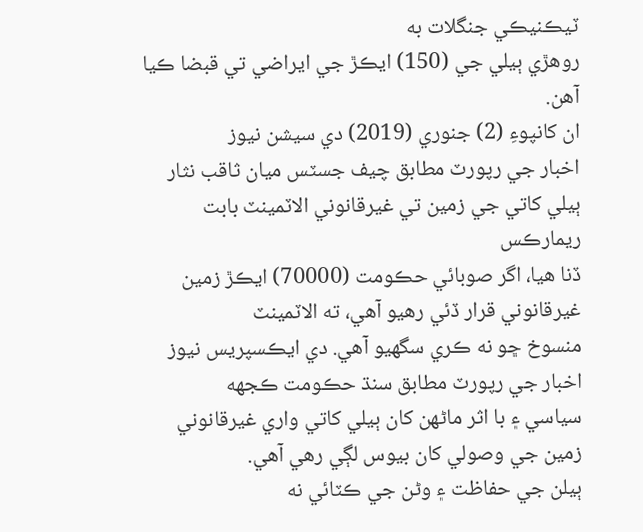ٽيڪنيڪي جنگلات به
روهڙي ٻيلي جي (150) ايڪڙ جي ايراضي تي قبضا ڪيا آهن.
ان کانپوءِ (2) جنوري (2019) دي سيشن نيوز
اخبار جي رپورٽ مطابق چيف جسٽس ميان ثاقب نثار ٻيلي کاتي جي زمين تي غيرقانوني الاٽمينٽ بابت ريمارڪس
ڏنا هيا، اگر صوبائي حڪومت (70000) ايڪڙ زمين غيرقانوني قرار ڏئي رهيو آهي، ته الاٽمينٽ
منسوخ ڇو نه ڪري سگهيو آهي. دي ايڪسپريس نيوز اخبار جي رپورٽ مطابق سنڌ حڪومت ڪجهه
سياسي ۽ با اثر ماڻهن کان ٻيلي کاتي واري غيرقانوني زمين جي وصولي کان بيوس لڳي رهي آهي.
ٻيلن جي حفاظت ۽ وڻن جي ڪٽائي نه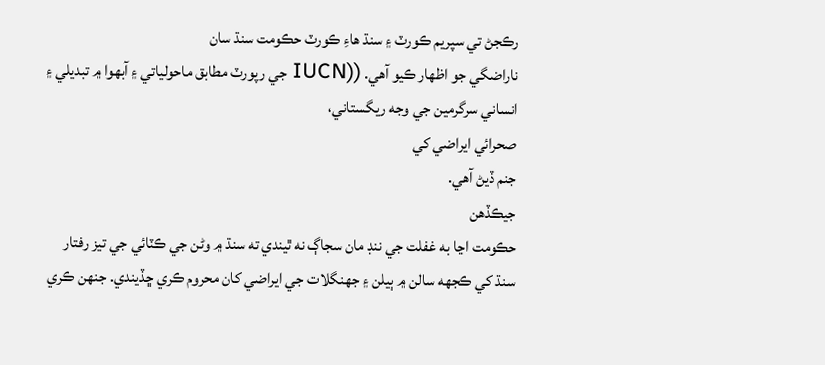رڪجڻ تي سپريم ڪورٽ ۽ سنڌ هاءِ ڪورٽ حڪومت سنڌ سان
ناراضگي جو اظهار ڪيو آهي. ((IUCN جي رپورٽ مطابق ماحولياتي ۽ آبهوا ۾ تبديلي ۽ انساني سرگرمين جي وجه ريگستاني،
صحرائي ايراضي کي
جنم ڏيڻ آهي.
جيڪڏهن
حڪومت اڃا به غفلت جي ننڊ مان سجاڳ نه ٿيندي ته سنڌ ۾ وڻن جي ڪٽائي جي تيز رفتار
سنڌ کي ڪجهه سالن ۾ ٻيلن ۽ جهنگلات جي ايراضي کان محروم ڪري ڇڏيندي. جنهن ڪري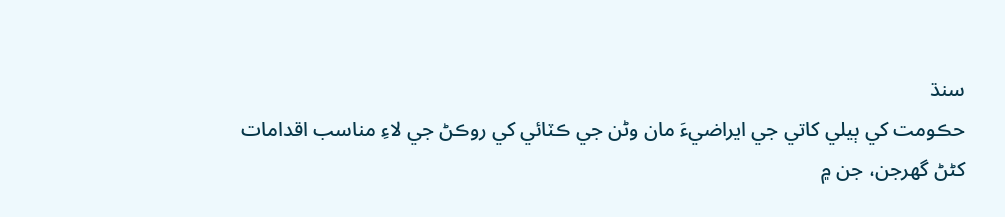سنڌ
حڪومت کي ٻيلي کاتي جي ايراضيءَ مان وڻن جي ڪٽائي کي روڪڻ جي لاءِ مناسب اقدامات
کڻڻ گهرجن، جن ۾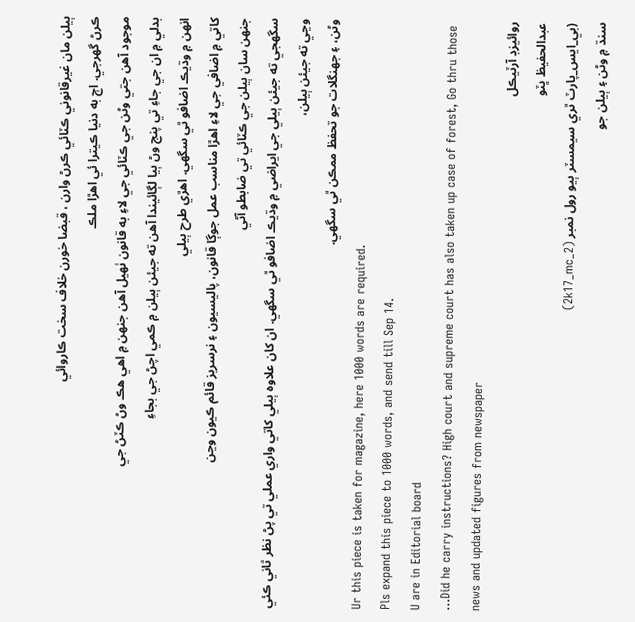ٻيلن مان غيرقانوني ڪٽائي ڪرڻ وارن ، قبضا خورن خلاف سخت ڪاروائي
ڪرڻ گهرجي. اڄ به دنيا ڪيترا ئي اهڙا ملڪ
موجود آهن جتي وڻن جي ڪٽائي جي لاءِ به قانون ٺهيل آهن جنهن ۾ اهي هڪ وڻ ڪٽڻ جي
بدلي ۾ ان جي جاءِ تي پنج وڻ ٻيا لڳائيندا آهن ته جيئن ٻيلن ۾ ڪمي اچڻ جي بجاءِ
انهن ۾ وڌيڪ اضافو ٿي سگهي. اهڙي طرح ٻيلي
کاتي ۾ اضافي جي لاءِ اهڙا مناسب عمل جوڳا قانون، پاليسيون ۽ نرسريز قائم ڪيون وڃن
جنهن سان ٻيلن جي ڪٽائي تي ضابطو آڻي
سگهجي ته جيئن ٻيلي جي ايراضي ۾ وڌيڪ اضافو ٿي سگهي. ان کان علاوه ٻيلي کاتي واري عملي تي پڻ نظر ثاني ڪئي وڃي ته جيئن ٻيلن،
وڻن، ۽ جهنگلات جو تحفظ ممڪن ٿي سگهي.
Ur this piece is taken for magazine, here 1000 words are required.
Pls expand this piece to 1000 words, and send till Sep 14.
U are in Editorial board
...Did he carry instructions? High court and supreme court has also taken up case of forest, Go thru those news and updated figures from newspaper
روائيزڊ آرٽيڪل
عبدالحفيظ ڀٽو
(بي_ايس_پارٽ ٿري سيمسٽر ٻيو رول نمبر (2k17_mc_2)
سنڌ ۾ وڻن ۽ ٻيلن جو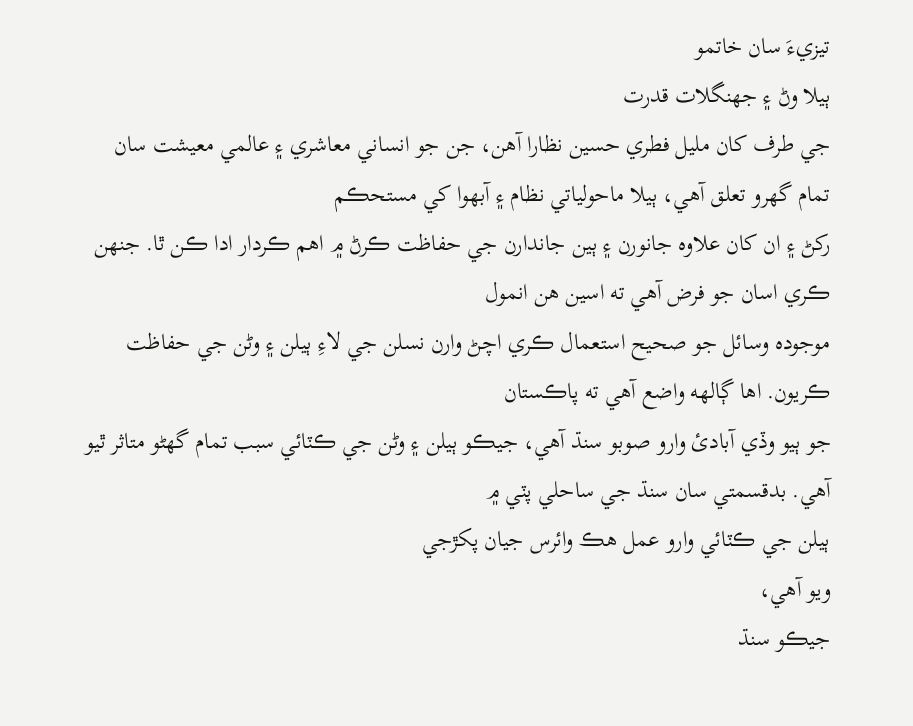تيزيءَ سان خاتمو
ٻيلا وڻ ۽ جهنگلات قدرت
جي طرف کان مليل فطري حسين نظارا آهن، جن جو انساني معاشري ۽ عالمي معيشت سان تمام گهرو تعلق آهي، ٻيلا ماحولياتي نظام ۽ آبهوا کي مستحڪم
رکڻ ۽ ان کان علاوه جانورن ۽ ٻين جاندارن جي حفاظت ڪرڻ ۾ اهم ڪردار ادا ڪن ٿا. جنهن
ڪري اسان جو فرض آهي ته اسين هن انمول
موجوده وسائل جو صحيح استعمال ڪري اچڻ وارن نسلن جي لاءِ ٻيلن ۽ وڻن جي حفاظت ڪريون. اها ڳالهه واضع آهي ته پاڪستان
جو ٻيو وڏي آبادئ وارو صوبو سنڌ آهي، جيڪو ٻيلن ۽ وڻن جي ڪٽائي سبب تمام گهڻو متاثر ٿيو آهي. بدقسمتي سان سنڌ جي ساحلي پٽي ۾
ٻيلن جي ڪٽائي وارو عمل هڪ وائرس جيان پکڙجي
ويو آهي،
جيڪو سنڌ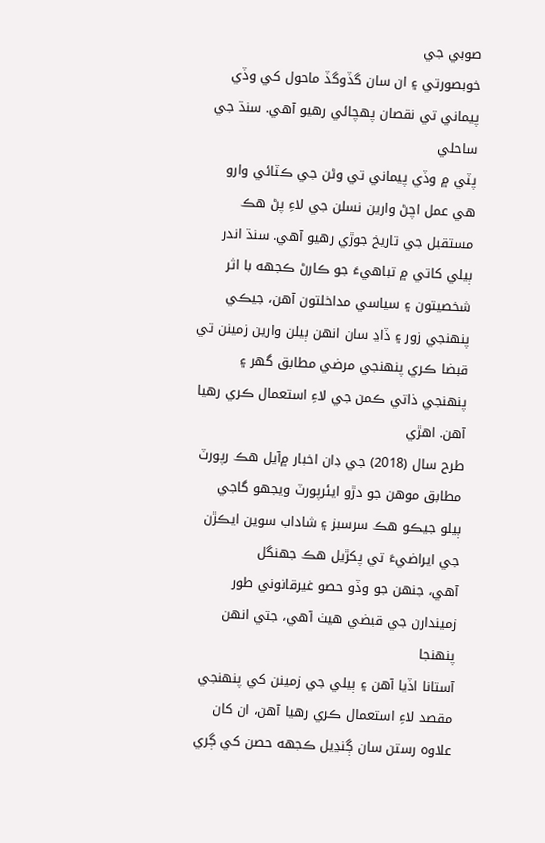صوبي جي
خوبصورتي ۽ ان سان گڏوگڏ ماحول کي وڏي پيماني تي نقصان پهچائي رهيو آهي. سنڌ جي ساحلي
پٽي ۾ وڏي پيماني تي وڻن جي ڪٽائي وارو هي عمل اچڻ وارين نسلن جي لاءِ پڻ هڪ
مستقبل جي تاريخ جوڙي رهيو آهي. سنڌ اندر ٻيلي کاتي ۾ تباهيءَ جو ڪارڻ ڪجهه با اثر
شخصيتون ۽ سياسي مداخلتون آهن، جيڪي پنهنجي زور ۽ ڏاڍ سان انهن ٻيلن وارين زمينن تي
قبضا ڪري پنهنجي مرضي مطابق گهر ۽ پنهنجي ذاتي ڪمن جي لاءِ استعمال ڪري رهيا آهن. اهڙي
طرح سال (2018) جي ڊان اخبار ۾آيل هڪ رپورٽ مطابق موهن جو دڙو ايئرپورٽ ويجهو گاجي
ٻيلو جيڪو هڪ سرسبز ۽ شاداب سوين ايڪڙن جي ايراضيءَ تي پکڙيل هڪ جهنگل
آهي، جنهن جو وڏو حصو غيرقانوني طور زميندارن جي قبضي هيٺ آهي، جتي انهن پنهنجا
آستانا اڏيا آهن ۽ ٻيلي جي زمينن کي پنهنجي مقصد لاءِ استعمال ڪري رهيا آهن، ان کان علاوه رستن سان ڳنڍيل ڪجهه حصن کي ڳري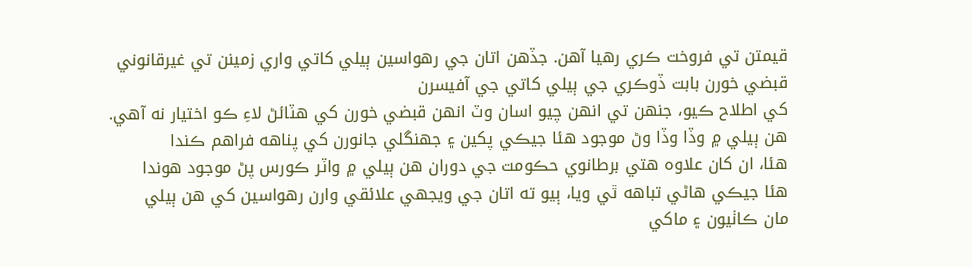قيمتن تي فروخت ڪري رهيا آهن. جڏهن اتان جي رهواسين ٻيلي کاتي واري زمينن تي غيرقانوني
قبضي خورن بابت ڏوڪري جي ٻيلي کاتي جي آفيسرن
کي اطلاح ڪيو، جنهن تي انهن چيو اسان وٽ انهن قبضي خورن کي هٽائڻ لاءِ ڪو اختيار نه آهي.
هن ٻيلي ۾ وڏا وڏا وڻ موجود هئا جيڪي پکين ۽ جهنگلي جانورن کي پناهه فراهم ڪندا
هئا، ان کان علاوه هتي برطانوي حڪومت جي دوران هن ٻيلي ۾ واٽر ڪورس پڻ موجود هوندا
هئا جيڪي هاڻي تباهه ٿي ويا، ٻيو ته اتان جي ويجهي علائقي وارن رهواسين کي هن ٻيلي
مان ڪاٺيون ۽ ماکي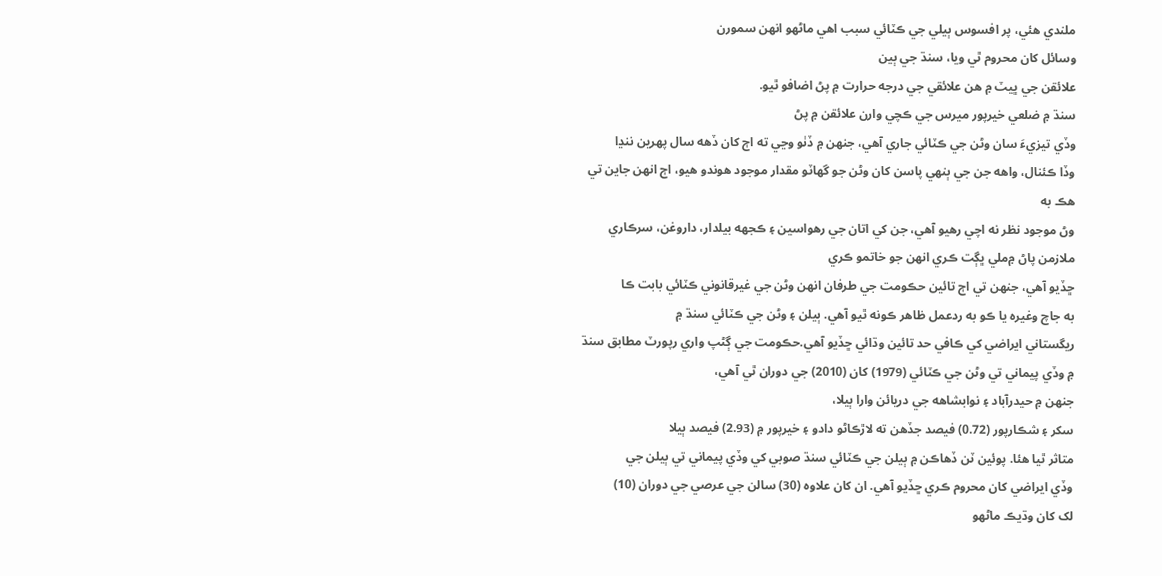ملندي هئي، پر افسوس ٻيلي جي ڪٽائي سبب اهي ماڻهو انهن سمورن
وسائل کان محروم ٿي ويا، سنڌ جي ٻين
علائقن جي ڀيٽ ۾ هن علائقي جي درجه حرارت ۾ پڻ اضافو ٿيو.
سنڌ ۾ ضلعي خيرپور ميرس جي ڪچي وارن علائقن ۾ پڻ
وڏي تيزيءَ سان وڻن جي ڪٽائي جاري آهي، جنهن ۾ ڏٺو وڃي ته اڄ کان ڏهه سال پهرين ننڍا
وڏا ڪئنال، واهه جن جي ٻنهي پاسن کان وڻن جو گهاٽو مقدار موجود هوندو هيو، اڄ انهن جاين تي هڪ به
وڻ موجود نظر نه اچي رهيو آهي، جن کي اتان جي رهواسين ۽ ڪجهه بيلدار، داروغن، سرڪاري
ملازمن پاڻ ۾ملي ڀڳت ڪري انهن جو خاتمو ڪري
ڇڏيو آهي، جنهن تي اڄ تائين حڪومت جي طرفان انهن وڻن جي غيرقانوني ڪٽائي بابت ڪا
به جاچ وغيره يا ڪو به ردعمل ظاهر ڪونه ٿيو آهي. ٻيلن ۽ وڻن جي ڪٽائي سنڌ ۾
ريگستاني ايراضي کي ڪافي حد تائين وڌائي ڇڏيو آهي.حڪومت جي ڳڻپ واري رپورٽ مطابق سنڌ
۾ وڏي پيماني تي وڻن جي ڪٽائي (1979) کان (2010) جي دوران ٿي آهي،
جنهن ۾ حيدرآباد ۽ نوابشاهه جي دريائن وارا ٻيلا،
سکر ۽ شڪارپور (0.72) فيصد جڏهن ته لاڙڪاڻو دادو ۽ خيرپور ۾ (2.93) فيصد ٻيلا
متاثر ٿيا هئا. پوئين ٽن ڏهاڪن ۾ ٻيلن جي ڪٽائي سنڌ صوبي کي وڏي پيماني تي ٻيلن جي
وڏي ايراضي کان محروم ڪري ڇڏيو آهي. ان کان علاوه (30) سالن جي عرصي جي دوران (10)
لک کان وڌيڪ ماڻهو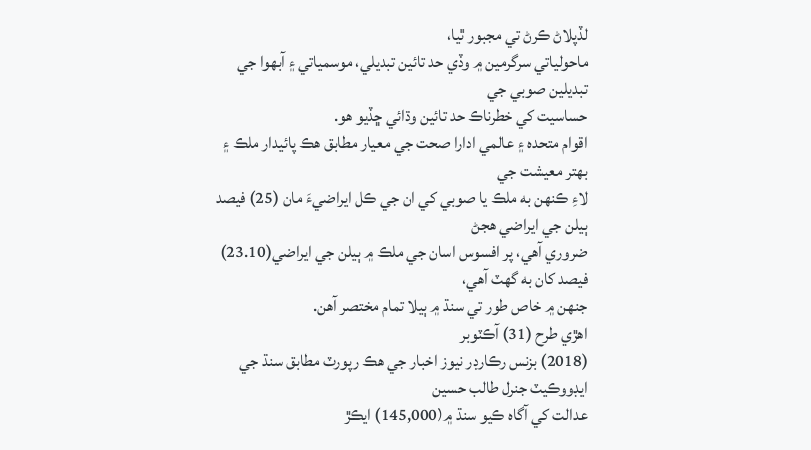لڏپلاڻ ڪرڻ تي مجبور ٿيا،
ماحولياتي سرگرمين ۾ وڏي حد تائين تبديلي، موسمياتي ۽ آبهوا جي تبديلين صوبي جي
حساسيت کي خطرناڪ حد تائين وڌائي ڇڏيو هو.
اقوام متحده ۽ عالمي ادارا صحت جي معيار مطابق هڪ پائيدار ملڪ ۽ بهتر معيشت جي
لاءِ ڪنهن به ملڪ يا صوبي کي ان جي ڪل ايراضيءَ مان (25) فيصد ٻيلن جي ايراضي هجڻ
ضروري آهي، پر افسوس اسان جي ملڪ ۾ ٻيلن جي ايراضي(23.10) فيصد کان به گهٽ آهي،
جنهن ۾ خاص طور تي سنڌ ۾ ٻيلا تمام مختصر آهن.
اهڙي طرح (31) آڪٽوبر
(2018) بزنس رڪارڊر نيوز اخبار جي هڪ رپورٽ مطابق سنڌ جي ايڊووڪيٽ جنرل طالب حسين
عدالت کي آگاه ڪيو سنڌ ۾(145,000) ايڪڙ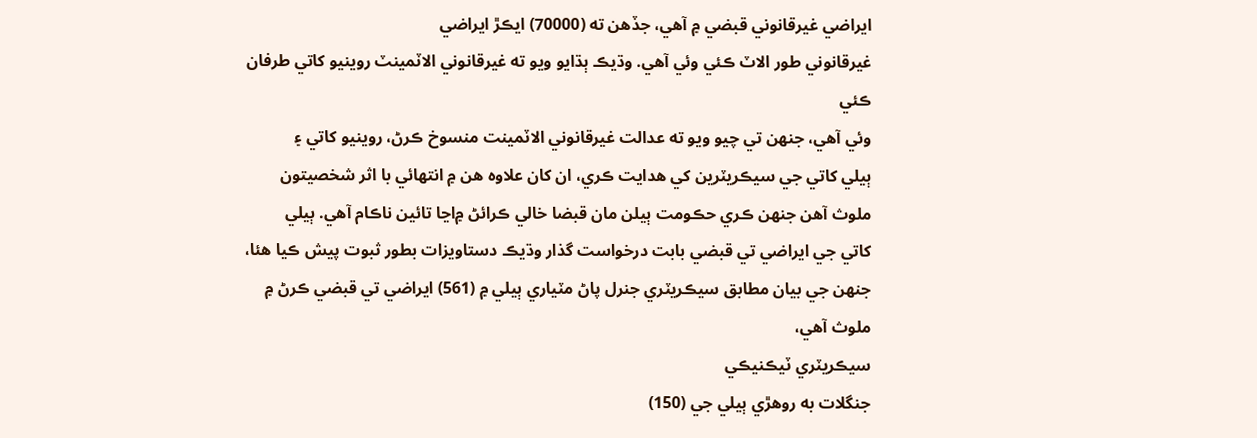ايراضي غيرقانوني قبضي ۾ آهي، جڏهن ته (70000) ايڪڙ ايراضي
غيرقانوني طور الاٽ ڪئي وئي آهي. وڌيڪ ٻڌايو ويو ته غيرقانوني الاٽمينٽ روينيو کاتي طرفان ڪئي
وئي آهي، جنهن تي چيو ويو ته عدالت غيرقانوني الاٽمينت منسوخ ڪرڻ، روينيو کاتي ۽
ٻيلي کاتي جي سيڪريٽرين کي هدايت ڪري، ان کان علاوه هن ۾ انتهائي با اثر شخصيتون
ملوث آهن جنهن ڪري حڪومت ٻيلن مان قبضا خالي ڪرائڻ ۾اڃا تائين ناڪام آهي. ٻيلي
کاتي جي ايراضي تي قبضي بابت درخواست گذار وڌيڪ دستاويزات بطور ثبوت پيش ڪيا هئا،
جنهن جي بيان مطابق سيڪريٽري جنرل پاڻ مٽياري ٻيلي ۾ (561) ايراضي تي قبضي ڪرڻ ۾
ملوث آهي،
سيڪريٽري ٽيڪنيڪي
جنگلات به روهڙي ٻيلي جي (150)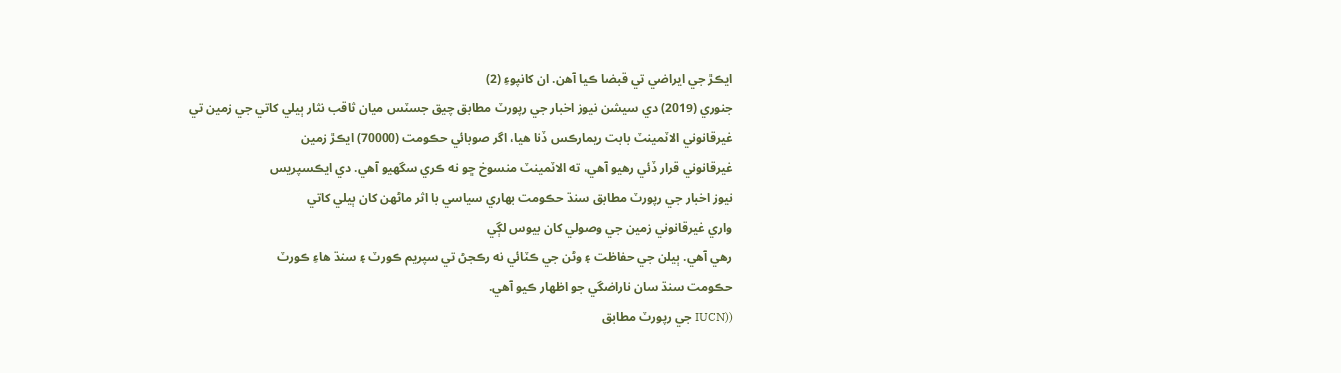ايڪڙ جي ايراضي تي قبضا ڪيا آهن. ان کانپوءِ (2)
جنوري (2019) دي سيشن نيوز اخبار جي رپورٽ مطابق چيق جسٽس ميان ثاقب نثار ٻيلي کاتي جي زمين تي
غيرقانوني الاٽمينٽ بابت ريمارڪس ڏنا هيا، اگر صوبائي حڪومت (70000) ايڪڙ زمين
غيرقانوني قرار ڏئي رهيو آهي، ته الاٽمينٽ منسوخ ڇو نه ڪري سگهيو آهي. دي ايڪسپريس
نيوز اخبار جي رپورٽ مطابق سنڌ حڪومت بهاري سياسي با اثر ماڻهن کان ٻيلي کاتي
واري غيرقانوني زمين جي وصولي کان بيوس لڳي
رهي آهي. ٻيلن جي حفاظت ۽ وڻن جي ڪٽائي نه رڪجڻ تي سپريم ڪورٽ ۽ سنڌ هاءِ ڪورٽ
حڪومت سنڌ سان ناراضگي جو اظهار ڪيو آهي.
((IUCN جي رپورٽ مطابق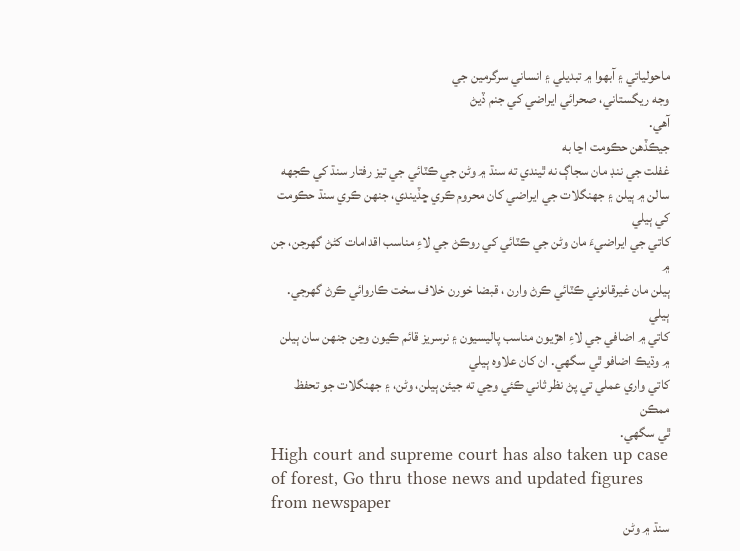ماحولياتي ۽ آبهوا ۾ تبديلي ۽ انساني سرگرمين جي
وجه ريگستاني، صحرائي ايراضي کي جنم ڏيڻ
آهي.
جيڪڏهن حڪومت اڃا به
غفلت جي ننڊ مان سجاڳ نه ٿيندي ته سنڌ ۾ وڻن جي ڪٽائي جي تيز رفتار سنڌ کي ڪجهه
سالن ۾ ٻيلن ۽ جهنگلات جي ايراضي کان محروم ڪري ڇڏيندي، جنهن ڪري سنڌ حڪومت کي ٻيلي
کاتي جي ايراضيءَ مان وڻن جي ڪٽائي کي روڪڻ جي لاءِ مناسب اقدامات کڻڻ گهرجن، جن ۾
ٻيلن مان غيرقانوني ڪٽائي ڪرڻ وارن ، قبضا خورن خلاف سخت ڪاروائي ڪرڻ گهرجي. ٻيلي
کاتي ۾ اضافي جي لاءِ اهڙيون مناسب پاليسيون ۽ نرسريز قائم ڪيون وڃن جنهن سان ٻيلن
۾ وڌيڪ اضافو ٿي سگهي. ان کان علاوه ٻيلي
کاتي واري عملي تي پڻ نظر ثاني ڪئي وڃي ته جيئن ٻيلن، وڻن، ۽ جهنگلات جو تحفظ ممڪن
ٿي سگهي.
High court and supreme court has also taken up case of forest, Go thru those news and updated figures from newspaper
سنڌ ۾ وڻن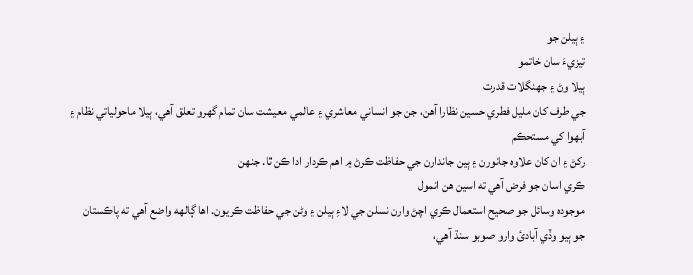۽ ٻيلن جو
تيزيءَ سان خاتمو
ٻيلا وڻ ۽ جهنگلات قدرت
جي طرف کان مليل فطري حسين نظارا آهن، جن جو انساني معاشري ۽ عالمي معيشت سان تمام گهرو تعلق آهي، ٻيلا ماحولياتي نظام ۽ آبهوا کي مستحڪم
رکڻ ۽ ان کان علاوه جانورن ۽ ٻين جاندارن جي حفاظت ڪرڻ ۾ اهم ڪردار ادا ڪن ٿا. جنهن
ڪري اسان جو فرض آهي ته اسين هن انمول
موجوده وسائل جو صحيح استعمال ڪري اچڻ وارن نسلن جي لاءِ ٻيلن ۽ وڻن جي حفاظت ڪريون. اها ڳالهه واضع آهي ته پاڪستان
جو ٻيو وڏي آبادئ وارو صوبو سنڌ آهي،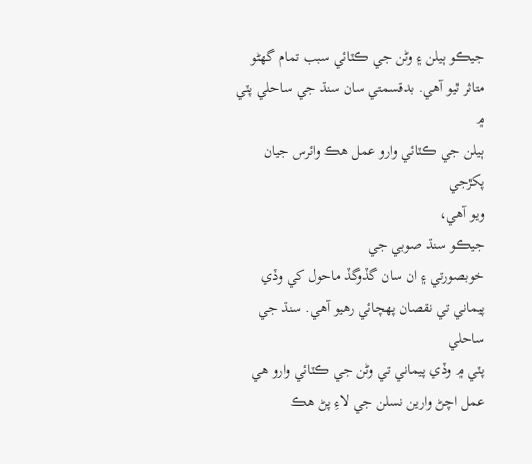جيڪو ٻيلن ۽ وڻن جي ڪٽائي سبب تمام گهڻو متاثر ٿيو آهي. بدقسمتي سان سنڌ جي ساحلي پٽي ۾
ٻيلن جي ڪٽائي وارو عمل هڪ وائرس جيان پکڙجي
ويو آهي،
جيڪو سنڌ صوبي جي
خوبصورتي ۽ ان سان گڏوگڏ ماحول کي وڏي پيماني تي نقصان پهچائي رهيو آهي. سنڌ جي ساحلي
پٽي ۾ وڏي پيماني تي وڻن جي ڪٽائي وارو هي عمل اچڻ وارين نسلن جي لاءِ پڻ هڪ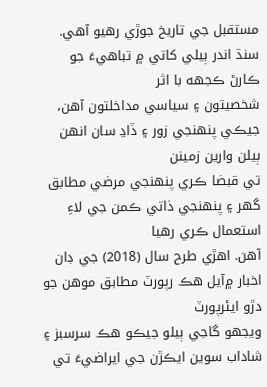مستقبل جي تاريخ جوڙي رهيو آهي. سنڌ اندر ٻيلي کاتي ۾ تباهيءَ جو ڪارڻ ڪجهه با اثر
شخصيتون ۽ سياسي مداخلتون آهن، جيڪي پنهنجي زور ۽ ڏاڍ سان انهن ٻيلن وارين زمينن
تي قبضا ڪري پنهنجي مرضي مطابق گهر ۽ پنهنجي ذاتي ڪمن جي لاءِ استعمال ڪري رهيا
آهن. اهڙي طرح سال (2018) جي ڊان اخبار ۾آيل هڪ رپورٽ مطابق موهن جو دڙو ايئرپورٽ
ويجهو گاجي ٻيلو جيڪو هڪ سرسبز ۽ شاداب سوين ايڪڙن جي ايراضيءَ تي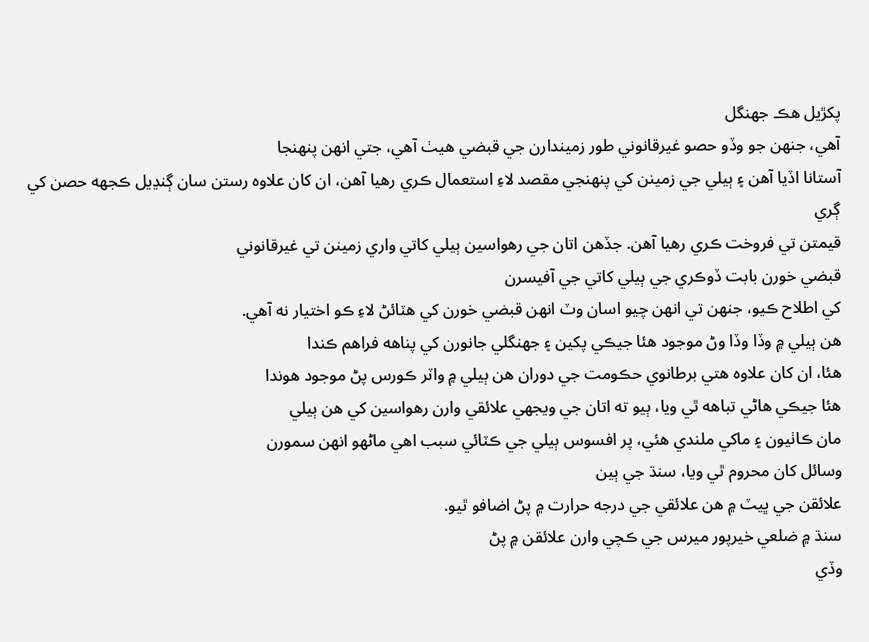پکڙيل هڪ جهنگل
آهي، جنهن جو وڏو حصو غيرقانوني طور زميندارن جي قبضي هيٺ آهي، جتي انهن پنهنجا
آستانا اڏيا آهن ۽ ٻيلي جي زمينن کي پنهنجي مقصد لاءِ استعمال ڪري رهيا آهن، ان کان علاوه رستن سان ڳنڍيل ڪجهه حصن کي ڳري
قيمتن تي فروخت ڪري رهيا آهن. جڏهن اتان جي رهواسين ٻيلي کاتي واري زمينن تي غيرقانوني
قبضي خورن بابت ڏوڪري جي ٻيلي کاتي جي آفيسرن
کي اطلاح ڪيو، جنهن تي انهن چيو اسان وٽ انهن قبضي خورن کي هٽائڻ لاءِ ڪو اختيار نه آهي.
هن ٻيلي ۾ وڏا وڏا وڻ موجود هئا جيڪي پکين ۽ جهنگلي جانورن کي پناهه فراهم ڪندا
هئا، ان کان علاوه هتي برطانوي حڪومت جي دوران هن ٻيلي ۾ واٽر ڪورس پڻ موجود هوندا
هئا جيڪي هاڻي تباهه ٿي ويا، ٻيو ته اتان جي ويجهي علائقي وارن رهواسين کي هن ٻيلي
مان ڪاٺيون ۽ ماکي ملندي هئي، پر افسوس ٻيلي جي ڪٽائي سبب اهي ماڻهو انهن سمورن
وسائل کان محروم ٿي ويا، سنڌ جي ٻين
علائقن جي ڀيٽ ۾ هن علائقي جي درجه حرارت ۾ پڻ اضافو ٿيو.
سنڌ ۾ ضلعي خيرپور ميرس جي ڪچي وارن علائقن ۾ پڻ
وڏي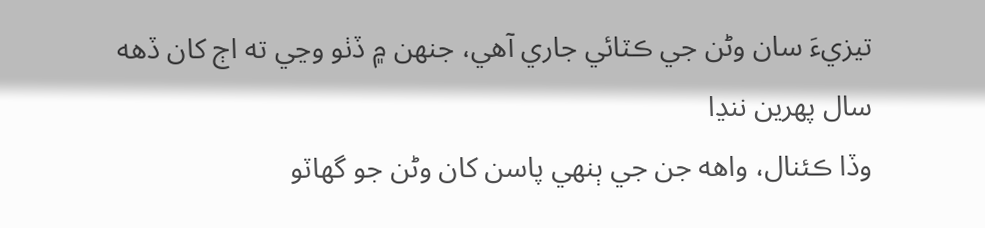تيزيءَ سان وڻن جي ڪٽائي جاري آهي، جنهن ۾ ڏٺو وڃي ته اڄ کان ڏهه سال پهرين ننڍا
وڏا ڪئنال، واهه جن جي ٻنهي پاسن کان وڻن جو گهاٽو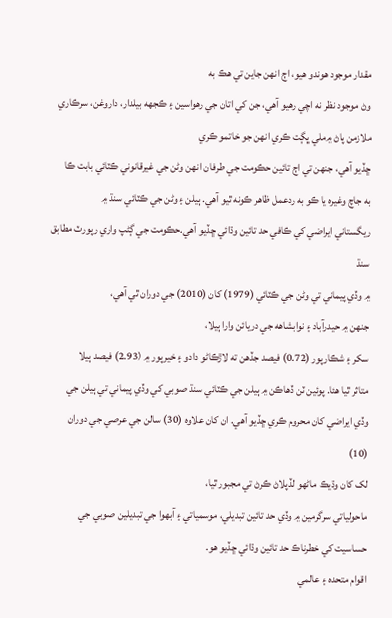مقدار موجود هوندو هيو، اڄ انهن جاين تي هڪ به
وڻ موجود نظر نه اچي رهيو آهي، جن کي اتان جي رهواسين ۽ ڪجهه بيلدار، داروغن، سرڪاري
ملازمن پاڻ ۾ملي ڀڳت ڪري انهن جو خاتمو ڪري
ڇڏيو آهي، جنهن تي اڄ تائين حڪومت جي طرفان انهن وڻن جي غيرقانوني ڪٽائي بابت ڪا
به جاچ وغيره يا ڪو به ردعمل ظاهر ڪونه ٿيو آهي. ٻيلن ۽ وڻن جي ڪٽائي سنڌ ۾
ريگستاني ايراضي کي ڪافي حد تائين وڌائي ڇڏيو آهي.حڪومت جي ڳڻپ واري رپورٽ مطابق سنڌ
۾ وڏي پيماني تي وڻن جي ڪٽائي (1979) کان (2010) جي دوران ٿي آهي،
جنهن ۾ حيدرآباد ۽ نوابشاهه جي دريائن وارا ٻيلا،
سکر ۽ شڪارپور (0.72) فيصد جڏهن ته لاڙڪاڻو دادو ۽ خيرپور ۾ (2.93) فيصد ٻيلا
متاثر ٿيا هئا. پوئين ٽن ڏهاڪن ۾ ٻيلن جي ڪٽائي سنڌ صوبي کي وڏي پيماني تي ٻيلن جي
وڏي ايراضي کان محروم ڪري ڇڏيو آهي. ان کان علاوه (30) سالن جي عرصي جي دوران (10)
لک کان وڌيڪ ماڻهو لڏپلاڻ ڪرڻ تي مجبور ٿيا،
ماحولياتي سرگرمين ۾ وڏي حد تائين تبديلي، موسمياتي ۽ آبهوا جي تبديلين صوبي جي
حساسيت کي خطرناڪ حد تائين وڌائي ڇڏيو هو.
اقوام متحده ۽ عالمي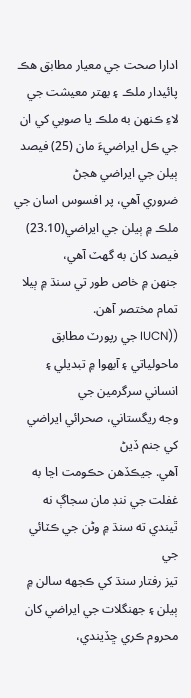ادارا صحت جي معيار مطابق هڪ پائيدار ملڪ ۽ بهتر معيشت جي
لاءِ ڪنهن به ملڪ يا صوبي کي ان جي ڪل ايراضيءَ مان (25) فيصد ٻيلن جي ايراضي هجڻ
ضروري آهي، پر افسوس اسان جي ملڪ ۾ ٻيلن جي ايراضي(23.10) فيصد کان به گهٽ آهي،
جنهن ۾ خاص طور تي سنڌ ۾ ٻيلا تمام مختصر آهن.
((IUCN جي رپورٽ مطابق ماحولياتي ۽ آبهوا ۾ تبديلي ۽ انساني سرگرمين جي
وجه ريگستاني، صحرائي ايراضي کي جنم ڏيڻ
آهي. جيڪڏهن حڪومت اڃا به غفلت جي ننڊ مان سجاڳ نه ٿيندي ته سنڌ ۾ وڻن جي ڪٽائي جي
تيز رفتار سنڌ کي ڪجهه سالن ۾ ٻيلن ۽ جهنگلات جي ايراضي کان محروم ڪري ڇڏيندي،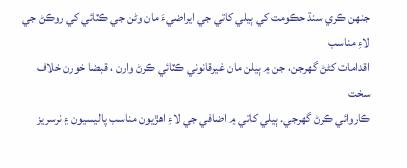جنهن ڪري سنڌ حڪومت کي ٻيلي کاتي جي ايراضيءَ مان وڻن جي ڪٽائي کي روڪڻ جي لاءِ مناسب
اقدامات کڻڻ گهرجن، جن ۾ ٻيلن مان غيرقانوني ڪٽائي ڪرڻ وارن ، قبضا خورن خلاف سخت
ڪاروائي ڪرڻ گهرجي. ٻيلي کاتي ۾ اضافي جي لاءِ اهڙيون مناسب پاليسيون ۽ نرسريز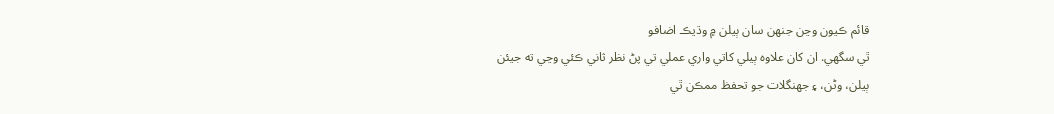قائم ڪيون وڃن جنهن سان ٻيلن ۾ وڌيڪ اضافو
ٿي سگهي. ان کان علاوه ٻيلي کاتي واري عملي تي پڻ نظر ثاني ڪئي وڃي ته جيئن
ٻيلن، وڻن، ۽ جهنگلات جو تحفظ ممڪن ٿي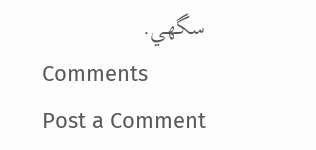سگهي.
Comments
Post a Comment